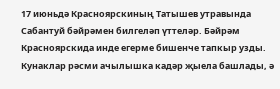17 июньдә Красноярскиның Татышев утравында Сабантуй бәйрәмен билгеләп үттеләр. Бәйрәм Красноярскида инде егерме бишенче тапкыр узды.
Кунаклар рәсми ачылышка кадәр җыела башлады, ә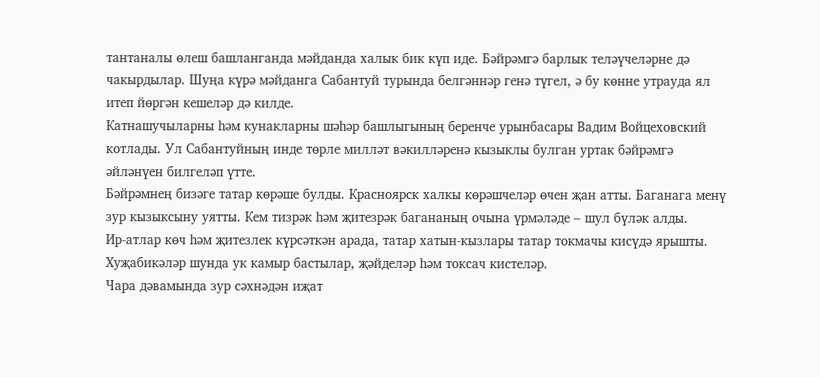тантаналы өлеш башланганда мәйданда халык бик күп иде. Бәйрәмгә барлык теләүчеләрне дә чакырдылар. Шуңа күрә мәйданга Сабантуй турында белгәннәр генә түгел, ә бу көнне утрауда ял итеп йөргән кешеләр дә килде.
Катнашучыларны һәм кунакларны шәһәр башлыгының беренче урынбасары Вадим Войцеховский котлады. Ул Сабантуйның инде төрле милләт вәкилләренә кызыклы булган уртак бәйрәмгә әйләнүен билгеләп үтте.
Бәйрәмнең бизәге татар көрәше булды. Красноярск халкы көрәшчеләр өчен җан атты. Баганага менү зур кызыксыну уятты. Кем тизрәк һәм җитезрәк багананың очына үрмәләде – шул бүләк алды.
Ир-атлар көч һәм җитезлек күрсәткән арада, татар хатын-кызлары татар токмачы кисүдә ярышты. Хуҗабикәләр шунда ук камыр бастылар, җәйделәр һәм токсач кистеләр.
Чара дәвамында зур сәхнәдән иҗат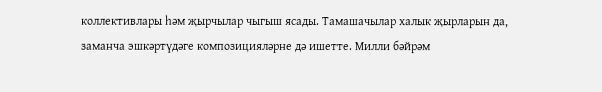коллективлары һәм җырчылар чыгыш ясады. Тамашачылар халык җырларын да, заманча эшкәртүдәге композицияләрне дә ишетте. Милли бәйрәм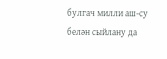булгач милли аш-су белән сыйлану да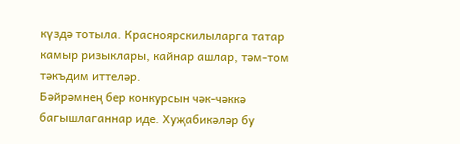күздә тотыла. Красноярскилыларга татар камыр ризыклары, кайнар ашлар, тәм-том тәкъдим иттеләр.
Бәйрәмнең бер конкурсын чәк-чәккә багышлаганнар иде. Хуҗабикәләр бу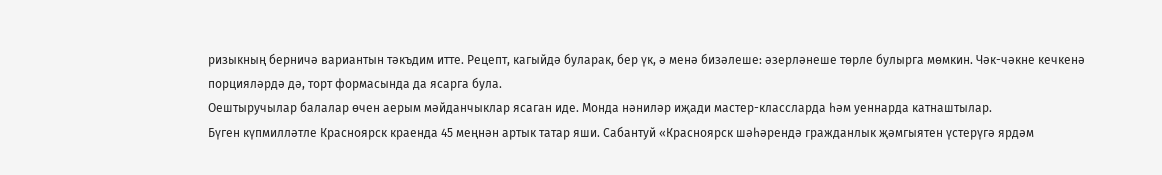ризыкның берничә вариантын тәкъдим итте. Рецепт, кагыйдә буларак, бер үк, ә менә бизәлеше: әзерләнеше төрле булырга мөмкин. Чәк-чәкне кечкенә порцияләрдә дә, торт формасында да ясарга була.
Оештыручылар балалар өчен аерым мәйданчыклар ясаган иде. Монда нәниләр иҗади мастер-классларда һәм уеннарда катнаштылар.
Бүген күпмилләтле Красноярск краенда 45 меңнән артык татар яши. Сабантуй «Красноярск шәһәрендә гражданлык җәмгыятен үстерүгә ярдәм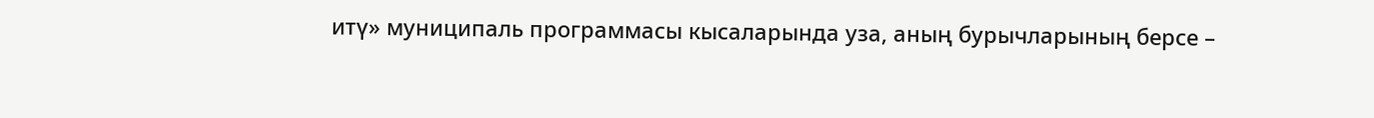итү» муниципаль программасы кысаларында уза, аның бурычларының берсе –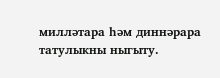милләтара һәм диннәрара татулыкны ныгыту.